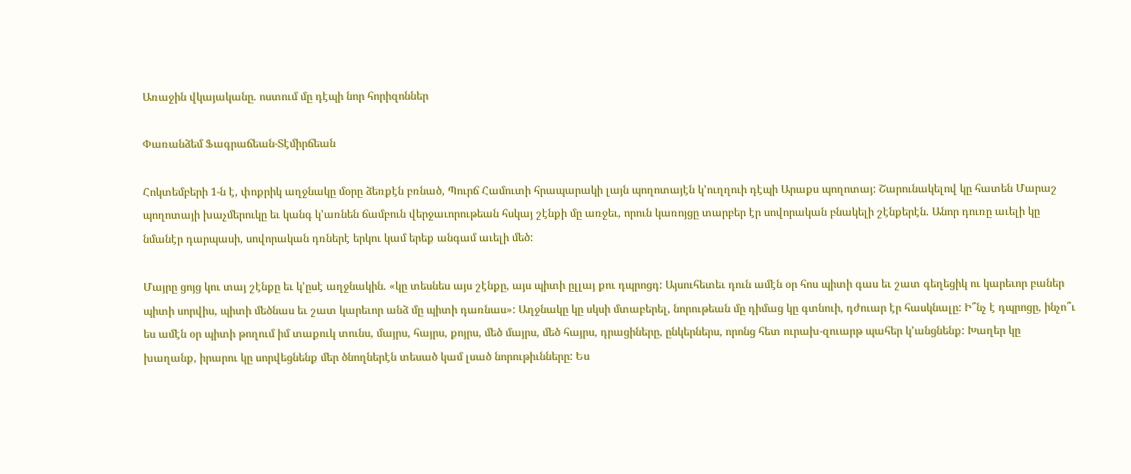Առաջին վկայականը. ոստում մը դէպի նոր հորիզոններ

Փառանձեմ Ֆագրաճեան-Տէմիրճեան

Հոկտեմբերի 1-ն է, փոքրիկ աղջնակը մօրը ձեռքէն բռնած, Պուրճ Համուտի հրապարակի լայն պողոտայէն կ’ուղղուի դէպի Արաքս պողոտայ: Շարունակելով կը հատեն Մարաշ պողոտայի խաչմերուկը եւ կանգ կ’առնեն ճամբուն վերջաւորութեան հսկայ շէնքի մը առջեւ, որուն կառոյցը տարբեր էր սովորական բնակելի շէնքերէն. Անոր դուռը աւելի կը նմանէր դարպասի, սովորական դռներէ երկու կամ երեք անգամ աւելի մեծ:

Մայրը ցոյց կու տայ շէնքը եւ կ’ըսէ աղջնակին. «կը տեսնես այս շէնքը, այս պիտի ըլլայ քու դպրոցդ: Այսուհետեւ դուն ամէն օր հոս պիտի գաս եւ շատ գեղեցիկ ու կարեւոր բաներ պիտի սորվիս, պիտի մեծնաս եւ շատ կարեւոր անձ մը պիտի դառնաս»: Աղջնակը կը սկսի մտաբերել, նորութեան մը դիմաց կը գտնուի, դժուար էր հասկնալը: Ի՞նչ է դպրոցը, ինչո՞ւ ես ամէն օր պիտի թողում իմ տաքուկ տունս, մայրս, հայրս, քոյրս, մեծ մայրս, մեծ հայրս, դրացիները, ընկերներս, որոնց հետ ուրախ-զուարթ պահեր կ’անցնենք: Խաղեր կը խաղանք, իրարու կը սորվեցնենք մեր ծնողներէն տեսած կամ լսած նորութիւնները: Ես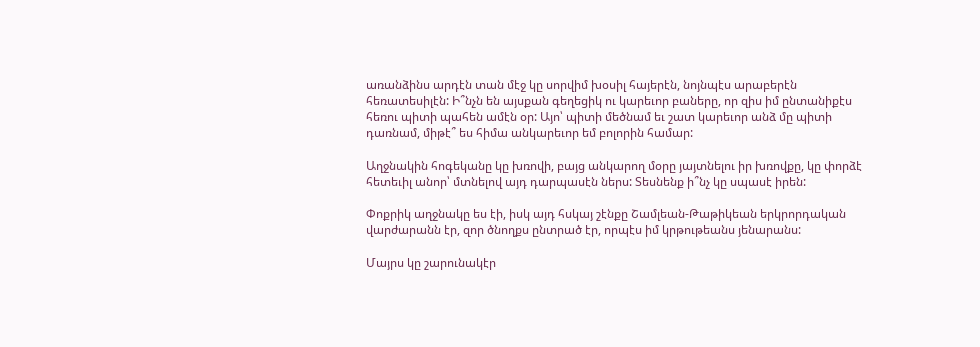առանձինս արդէն տան մէջ կը սորվիմ խօսիլ հայերէն, նոյնպէս արաբերէն հեռատեսիլէն: Ի՞նչն են այսքան գեղեցիկ ու կարեւոր բաները, որ զիս իմ ընտանիքէս հեռու պիտի պահեն ամէն օր: Այո՝ պիտի մեծնամ եւ շատ կարեւոր անձ մը պիտի դառնամ, միթէ՞ ես հիմա անկարեւոր եմ բոլորին համար:

Աղջնակին հոգեկանը կը խռովի, բայց անկարող մօրը յայտնելու իր խռովքը, կը փորձէ հետեւիլ անոր՝ մտնելով այդ դարպասէն ներս: Տեսնենք ի՞նչ կը սպասէ իրեն:

Փոքրիկ աղջնակը ես էի, իսկ այդ հսկայ շէնքը Շամլեան-Թաթիկեան երկրորդական վարժարանն էր, զոր ծնողքս ընտրած էր, որպէս իմ կրթութեանս յենարանս:

Մայրս կը շարունակէր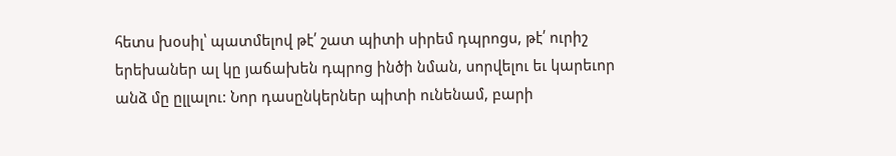հետս խօսիլ՝ պատմելով թէ՛ շատ պիտի սիրեմ դպրոցս, թէ՛ ուրիշ երեխաներ ալ կը յաճախեն դպրոց ինծի նման, սորվելու եւ կարեւոր անձ մը ըլլալու: Նոր դասընկերներ պիտի ունենամ, բարի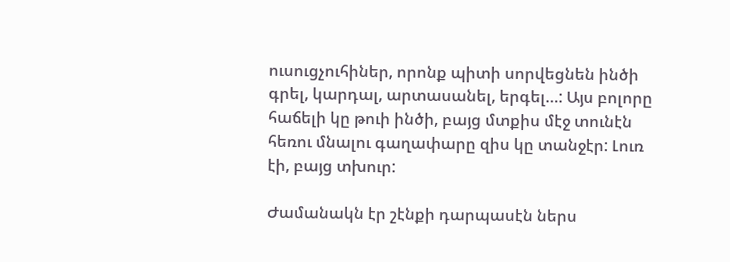ուսուցչուհիներ, որոնք պիտի սորվեցնեն ինծի գրել, կարդալ, արտասանել, երգել…: Այս բոլորը հաճելի կը թուի ինծի, բայց մտքիս մէջ տունէն հեռու մնալու գաղափարը զիս կը տանջէր: Լուռ էի, բայց տխուր:

Ժամանակն էր շէնքի դարպասէն ներս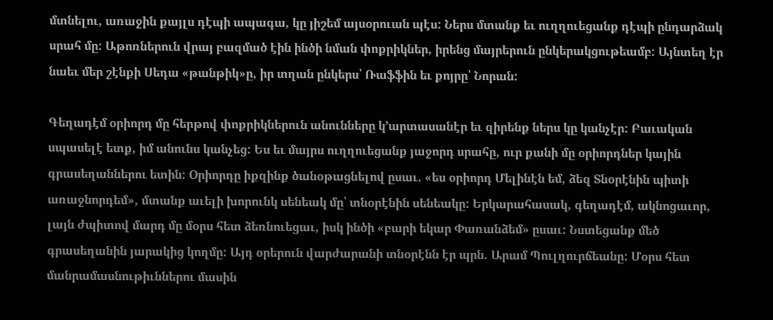մտնելու, առաջին քայլս դէպի ապագա, կը յիշեմ այսօրուան պէս: Ներս մտանք եւ ուղղուեցանք դէպի ընդարձակ սրահ մը: Աթոռներուն վրայ բազմած էին ինծի նման փոքրիկներ, իրենց մայրերուն ընկերակցութեամբ: Այնտեղ էր նաեւ մեր շէնքի Սեդա «թանթիկ»ը, իր տղան ընկերս՝ Ռաֆֆին եւ քոյրը՝ Նորան:

Գեղադէմ օրիորդ մը հերթով փոքրիկներուն անունները կ’արտասանէր եւ զիրենք ներս կը կանչէր: Բաւական սպասելէ ետք, իմ անունս կանչեց: Ես եւ մայրս ուղղուեցանք յաջորդ սրահը, ուր քանի մը օրիորդներ կային գրասեղաններու ետին: Օրիորդը իքզինք ծանօթացնելով ըսաւ. «ես օրիորդ Մելինէն եմ, ձեզ Տնօրէնին պիտի առաջնորդեմ», մտանք աւելի խորունկ սենեակ մը՝ տնօրէնին սենեակը: Երկարահասակ, գեղադէմ, ակնոցաւոր, լայն ժպիտով մարդ մը մօրս հետ ձեռնուեցաւ, իսկ ինծի «բարի եկար Փառանձեմ» ըսաւ: Նստեցանք մեծ գրասեղանին յարակից կողմը: Այդ օրերուն վարժարանի տնօրէնն էր պրն. Արամ Պուլղուրճեանը: Մօրս հետ մանրամասնութիւններու մասին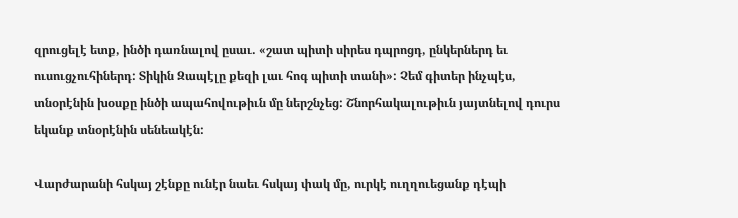զրուցելէ ետք, ինծի դառնալով ըսաւ. «շատ պիտի սիրես դպրոցդ, ընկերներդ եւ ուսուցչուհիներդ: Տիկին Զապէլը քեզի լաւ հոգ պիտի տանի»: Չեմ գիտեր ինչպէս, տնօրէնին խօսքը ինծի ապահովութիւն մը ներշնչեց: Շնորհակալութիւն յայտնելով դուրս եկանք տնօրէնին սենեակէն:

Վարժարանի հսկայ շէնքը ունէր նաեւ հսկայ փակ մը, ուրկէ ուղղուեցանք դէպի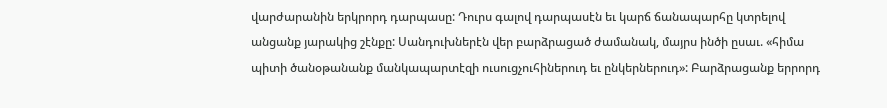վարժարանին երկրորդ դարպասը: Դուրս գալով դարպասէն եւ կարճ ճանապարհը կտրելով անցանք յարակից շէնքը: Սանդուխներէն վեր բարձրացած ժամանակ, մայրս ինծի ըսաւ. «հիմա պիտի ծանօթանանք մանկապարտէզի ուսուցչուհիներուդ եւ ընկերներուդ»: Բարձրացանք երրորդ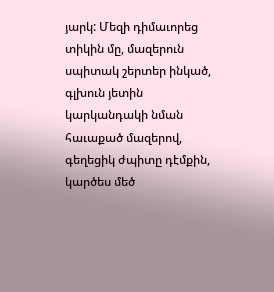յարկ: Մեզի դիմաւորեց տիկին մը, մազերուն սպիտակ շերտեր ինկած, գլխուն յետին կարկանդակի նման հաւաքած մազերով, գեղեցիկ ժպիտը դէմքին, կարծես մեծ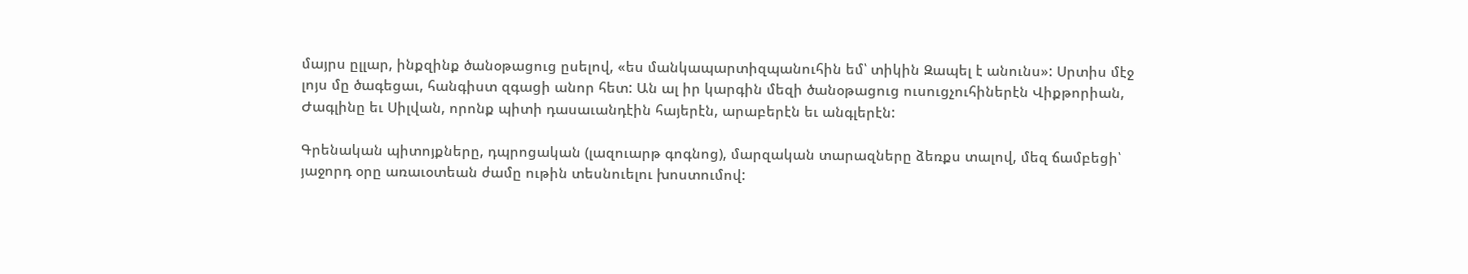մայրս ըլլար, ինքզինք ծանօթացուց ըսելով, «ես մանկապարտիզպանուհին եմ՝ տիկին Զապել է անունս»: Սրտիս մէջ լոյս մը ծագեցաւ, հանգիստ զգացի անոր հետ: Ան ալ իր կարգին մեզի ծանօթացուց ուսուցչուհիներէն Վիքթորիան, Ժագլինը եւ Սիլվան, որոնք պիտի դասաւանդէին հայերէն, արաբերէն եւ անգլերէն:

Գրենական պիտոյքները, դպրոցական (լազուարթ գոգնոց), մարզական տարազները ձեռքս տալով, մեզ ճամբեցի՝ յաջորդ օրը առաւօտեան ժամը ութին տեսնուելու խոստումով: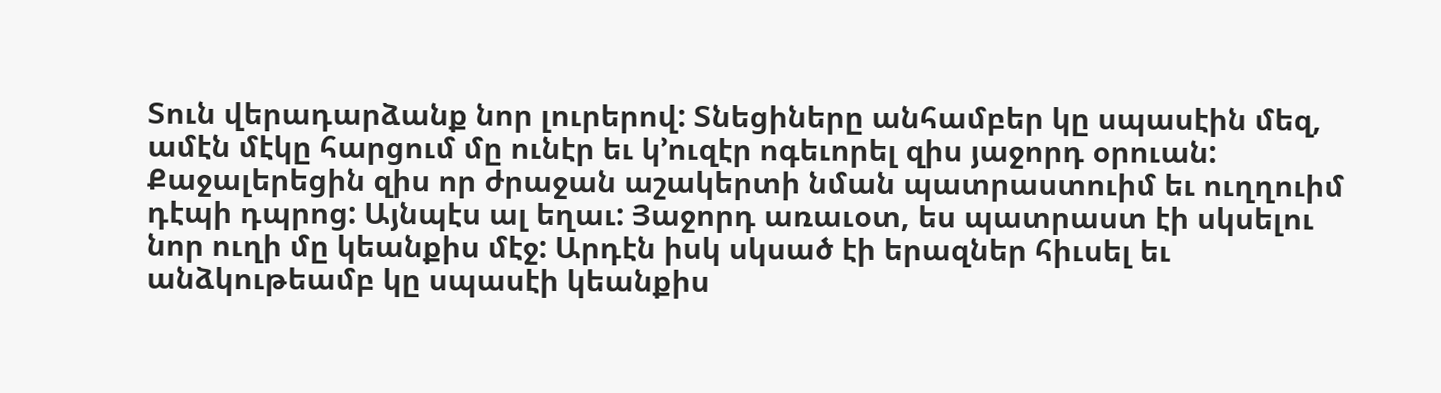Տուն վերադարձանք նոր լուրերով: Տնեցիները անհամբեր կը սպասէին մեզ, ամէն մէկը հարցում մը ունէր եւ կ’ուզէր ոգեւորել զիս յաջորդ օրուան: Քաջալերեցին զիս որ ժրաջան աշակերտի նման պատրաստուիմ եւ ուղղուիմ դէպի դպրոց: Այնպէս ալ եղաւ: Յաջորդ առաւօտ, ես պատրաստ էի սկսելու նոր ուղի մը կեանքիս մէջ: Արդէն իսկ սկսած էի երազներ հիւսել եւ անձկութեամբ կը սպասէի կեանքիս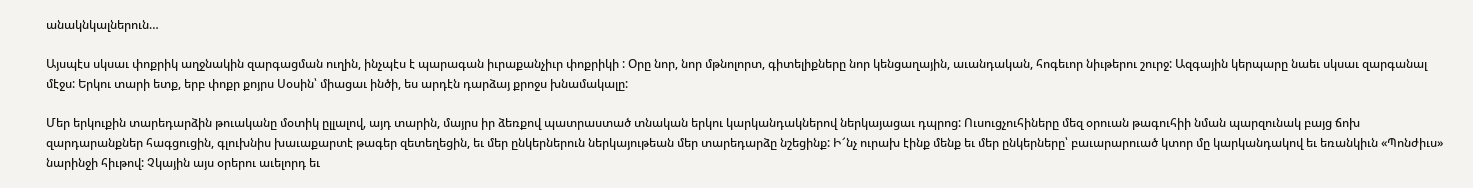անակնկալներուն…

Այսպէս սկսաւ փոքրիկ աղջնակին զարգացման ուղին, ինչպէս է պարագան իւրաքանչիւր փոքրիկի : Օրը նոր, նոր մթնոլորտ, գիտելիքները նոր կենցաղային, աւանդական, հոգեւոր նիւթերու շուրջ: Ազգային կերպարը նաեւ սկսաւ զարգանալ մէջս: Երկու տարի ետք, երբ փոքր քոյրս Սօսին՝ միացաւ ինծի, ես արդէն դարձայ քրոջս խնամակալը:

Մեր երկուքին տարեդարձին թուականը մօտիկ ըլլալով, այդ տարին, մայրս իր ձեռքով պատրաստած տնական երկու կարկանդակներով ներկայացաւ դպրոց: Ուսուցչուհիները մեզ օրուան թագուհիի նման պարզունակ բայց ճոխ զարդարանքներ հագցուցին, գլուխնիս խաւաքարտէ թագեր զետեղեցին, եւ մեր ընկերներուն ներկայութեան մեր տարեդարձը նշեցինք: Ի՜նչ ուրախ էինք մենք եւ մեր ընկերները՝ բաւարարուած կտոր մը կարկանդակով եւ եռանկիւն «Պոնժիւս» նարինջի հիւթով: Չկային այս օրերու աւելորդ եւ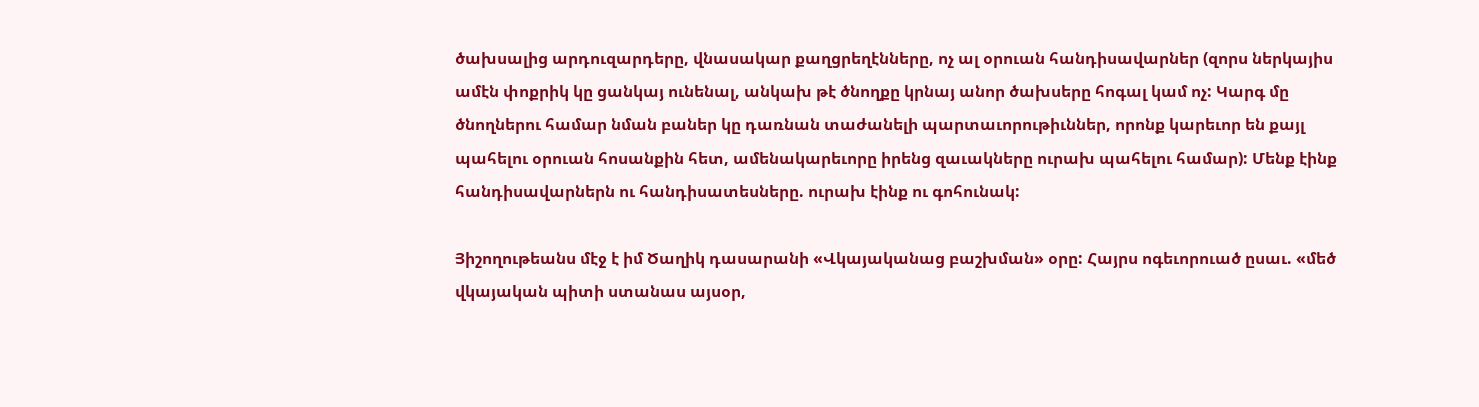ծախսալից արդուզարդերը, վնասակար քաղցրեղէնները, ոչ ալ օրուան հանդիսավարներ (զորս ներկայիս ամէն փոքրիկ կը ցանկայ ունենալ, անկախ թէ ծնողքը կրնայ անոր ծախսերը հոգալ կամ ոչ: Կարգ մը ծնողներու համար նման բաներ կը դառնան տաժանելի պարտաւորութիւններ, որոնք կարեւոր են քայլ պահելու օրուան հոսանքին հետ, ամենակարեւորը իրենց զաւակները ուրախ պահելու համար): Մենք էինք հանդիսավարներն ու հանդիսատեսները. ուրախ էինք ու գոհունակ:

Յիշողութեանս մէջ է իմ Ծաղիկ դասարանի «Վկայականաց բաշխման» օրը: Հայրս ոգեւորուած ըսաւ. «մեծ վկայական պիտի ստանաս այսօր,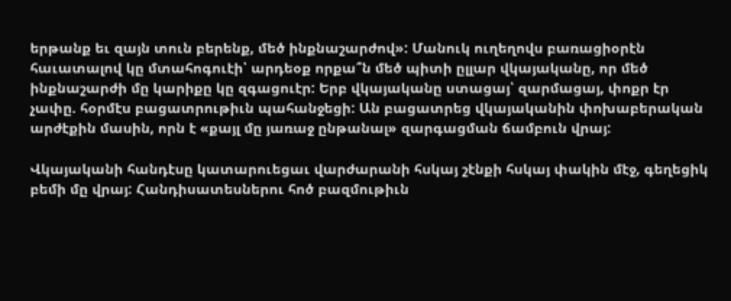երթանք եւ զայն տուն բերենք, մեծ ինքնաշարժով»: Մանուկ ուղեղովս բառացիօրէն հաւատալով կը մտահոգուէի՝ արդեօք որքա՞ն մեծ պիտի ըլլար վկայականը, որ մեծ ինքնաշարժի մը կարիքը կը զգացուէր: Երբ վկայականը ստացայ՝ զարմացայ, փոքր էր չափը. հօրմէս բացատրութիւն պահանջեցի: Ան բացատրեց վկայականին փոխաբերական արժէքին մասին, որն է «քայլ մը յառաջ ընթանալ» զարգացման ճամբուն վրայ:

Վկայականի հանդէսը կատարուեցաւ վարժարանի հսկայ շէնքի հսկայ փակին մէջ, գեղեցիկ բեմի մը վրայ: Հանդիսատեսներու հոծ բազմութիւն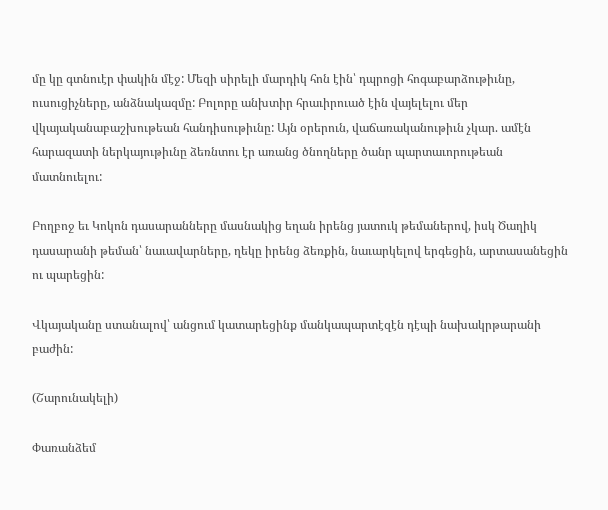մը կը գտնուէր փակին մէջ: Մեզի սիրելի մարդիկ հոն էին՝ դպրոցի հոգաբարձութիւնը, ուսուցիչները, անձնակազմը: Բոլորը անխտիր հրաւիրուած էին վայելելու մեր վկայականաբաշխութեան հանդիսութիւնը: Այն օրերուն, վաճառականութիւն չկար. ամէն հարազատի ներկայութիւնը ձեռնտու էր առանց ծնողները ծանր պարտաւորութեան մատնուելու:

Բողբոջ եւ Կոկոն դասարանները մասնակից եղան իրենց յատուկ թեմաներով, իսկ Ծաղիկ դասարանի թեման՝ նաւավարները, ղեկը իրենց ձեռքին, նաւարկելով երգեցին, արտասանեցին ու պարեցին:

Վկայականը ստանալով՝ անցում կատարեցինք մանկապարտէզէն դէպի նախակրթարանի բաժին:

(Շարունակելի)

Փառանձեմ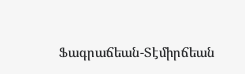Ֆագրաճեան-Տէմիրճեան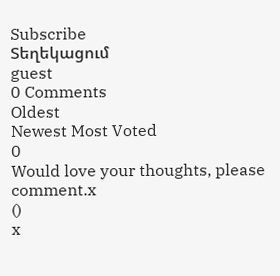Subscribe
Տեղեկացում
guest
0 Comments
Oldest
Newest Most Voted
0
Would love your thoughts, please comment.x
()
x